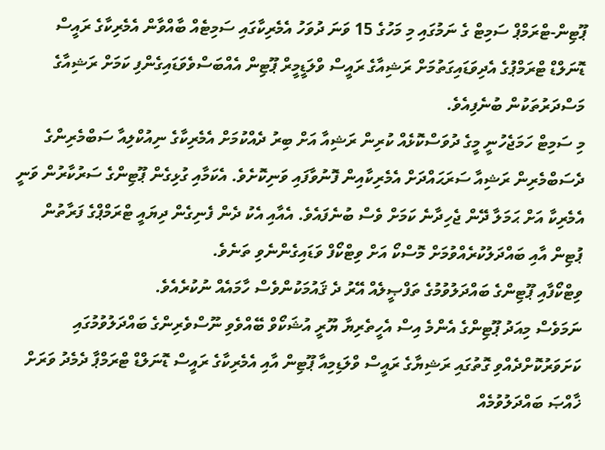ޕޫޓިން-ޓްރަމްޕް ސަމިޓް ގެ ނަމުގައި މި މަހުގެ 15 ވަނަ ދުވަހު އެމެރިކާގައި ސަމިޓެއް ބާއްވާން އެމެރިކާގެ ރައީސް ޑޮނަލްޑް ޓްރަމްޕުގެ އެދިވަޑައިގަތުމަށް ރަޝިއާގެ ރައީސް ވްލަޑީމީރް ޕޫޓިން އެއްބަސްވެވަޑައިގެންފި ކަމަށް ރަޝިއާގެ މަސްދަރުތަކުން ބުނެފިއެވެ.
މި ސަމިޓް ހަމަޖެހުނީ މީގެ ދުވަސްކޮޅެއް ކުރިން ރަޝިއާ އަށް ބިރު ދެއްކުމަށް އެމެރިކާގެ ނިއުކްލިއާ ސަބްމެރިންގެ ދެސަބްމެރިން ރަޝިއާ ސަރަޙައްދަށް އެމެރިކާއިން ފޮނުވާފައި ވަނިކޮށެވެ. އެކަމާއި ގުޅިގެން ޕޫޓިންގެ ސަރުކާރުން ވަނީ އެމެރިކާ އަށް ޙަމަލާ ދޭން ޖެހިދާނެ ކަމަށް ވެސް ބުނެފައެވެ. އެއާއި އެކު ދެން ފެނިގެން ދިޔައީ ޓްރަމްޕްގެ ފަރާތުން ޕުޓިން އާއި ބައްދަލުކުރެއްވުމަށް މޮސްކޯ އަށް ވިޓްކޯފް ވަޑައިގެންނެވި ތަނެވެ.
ވިޓްކޯފާއި ޕޫޓިންގެ ބައްދަލުވުމުގެ ތަފްޞީލެއް އޭރު ދެ ޤައުމަކުންވެސް ހާމައެއް ނުކުރެއެވެ.
ނަމަވެސް މިއަދު ޕޫޓިންގެ އެންމެ އިސް އެހީތެރިޔާ ޔޫރީ އުޝަކޯވް ބޭއްވެވި ނޫސްވެރިންގެ ބައްދަލުވުމުގައި ކަށަވަރުކޮށްދެއްވި ގޮތުގައި ރަޝިޔާގެ ރައީސް ވްލަޑިމިއާ ޕޫޓިން އާއި އެމެރިކާގެ ރައީސް ޑޮނަލްޑް ޓްރަމްޕާ ދެމެދު ވަރަށް ޚާއްޞަ ބައްދަލުވުމެއް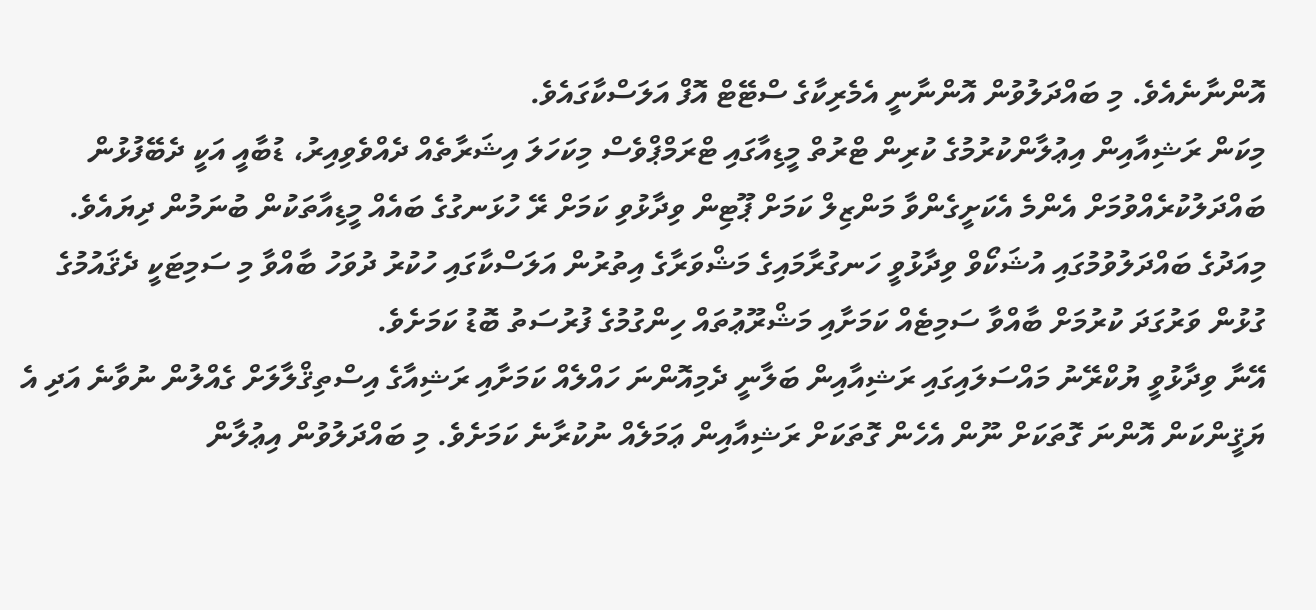އޮންނާނެއެވެ. މި ބައްދަލުވުން އޮންނާނީ އެމެރިކާގެ ސްޓޭޓް އޮފް އަލަސްކާގައެވެ.
މިކަން ރަޝިއާއިން އިޢުލާންކުރުމުގެ ކުރިން ޓްރުތް މީޑިއާގައި ޓްރަމްޕްވެސް މިކަހަލަ އިޝަރާތެއް ދެއްވެވިއިރު، ޑުބާއީ އަކީ ދެބޭފުޅުން ބައްދަލުކުރެއްވުމަށް އެންމެ އެކަށީގެންވާ މަންޒިލް ކަމަށް ޕޫޓިން ވިދާޅުވި ކަމަށް ރޭ ހުޅަނގުގެ ބައެއް މީޑިއާތަކުން ބުނަމުން ދިޔައެވެ.
މިއަދުގެ ބައްދަލުވުމުގައި އުޝަކޯވް ވިދާޅުވީ ހަނގުރާމައިގެ މަޝްވަރާގެ އިތުރުން އަލަސްކާގައި ހުކުރު ދުވަހު ބާއްވާ މި ސަމިޓަކީ ދެޤައުމުގެ ގުޅުން ވަރުގަދަ ކުރުމަށް ބާއްވާ ސަމިޓެއް ކަމަށާއި މަޝްރޫޢުތައް ހިންގުމުގެ ފުރުސަތު ބޮޑު ކަމަށެވެ.
އޭނާ ވިދާޅުވީ ޔުކްރޭނު މައްސަލައިގައި ރަޝިއާއިން ބަލާނީ ދެމިއޮންނަ ހައްލެއް ކަމަށާއި ރަޝިއާގެ އިސްތިޤްލާލަށް ގެއްލުން ނުވާނެ އަދި އެ ޔަޤީންކަން އޮންނަ ގޮތަކަށް ނޫން އެހެން ގޮތަކަށް ރަޝިއާއިން ޢަމަލެއް ނުކުރާނެ ކަމަށެވެ. މި ބައްދަލުވުން އިޢުލާން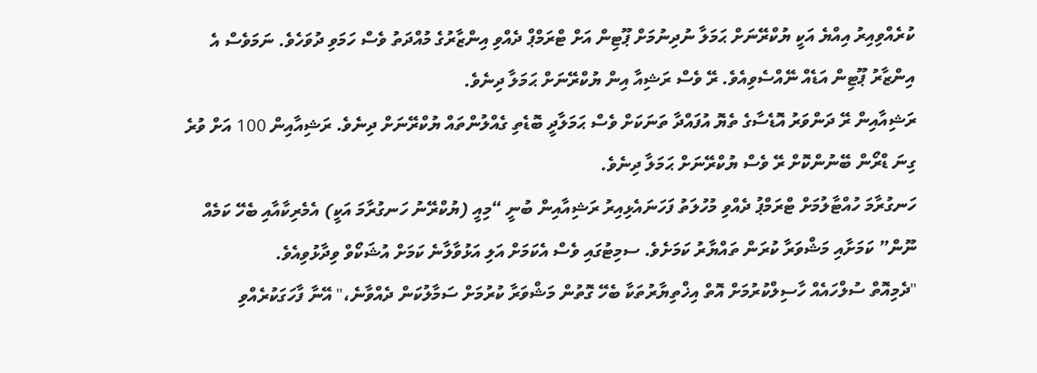ކުރެއްވިއިރު އިއްޔެ އަކީ ޔުކްރޭނަށް ޙަމަލާ ނުދިނުމަށް ޕޫޓިން އަށް ޓްރަމްޕް ދެއްވި އިންޒާރުގެ މުއްދަތު ވެސް ހަމަވި ދުވަހެވެ. ނަމަވެސް އެ އިންޒާރު ޕޫޓިން އަޑެއް ނޭއްސެވިއެވެ. ރޭ ވެސް ރަޝިއާ އިން ޔުކްރޭނަށް ޙަމަލާ ދިނެވެ.
ރަޝިއާއިން ރޭ ދަންވަރު އޮޑެސާގެ ތެޔޮ އުފައްދާ ތަނަކަށް ވެސް ޙަމަލާދީ ބޮޑެތި ގެއްލުންތައް ޔުކްރޭނަށް ދިނެވެ. ރަޝިއާއިން 100 އަށް ވުރެ ގިނަ ޑްރޯން ބޭނުންކޮށް ރޭ ވެސް ޔުކްރޭނަށް ޙަމަލާ ދިނެވެ.
ހަނގުރާމަ ހުއްޓާލުމަށް ޓްރަމްޕު ދެއްވި މުހުލަތު ފަހަނައެޅިއިރު ރަޝިއާއިން ބުނީ “މިއީ (ޔުކްރޭނު ހަނގުރާމަ އަކީ) އެމެރިކާއާއި ބެހޭ ކަމެއް ނޫން” ކަމަށާއި މަޝްވަރާ ކުރަން ތައްޔާރު ކަމަށެވެ. ސމިޓުގައި ވެސް އެކަމަށް އަލި އަޅުވާލާނެ ކަމަށް އުޝަކޯވް ވިދާޅުވިއެވެ.
"ދެމިއޮތް ސުލްހައެއް ހާސިލްކުރުމަށް އޮތް އިޚްތިޔާރުތަކާ ބެހޭ ގޮތުން މަޝްވަރާ ކުރުމަށް ސަމާލުކަން ދެއްވާނެ،" އޭނާ ފާހަގަކުރެއްވި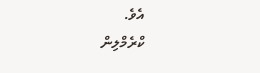އެވެ.
ކްރެމްލިން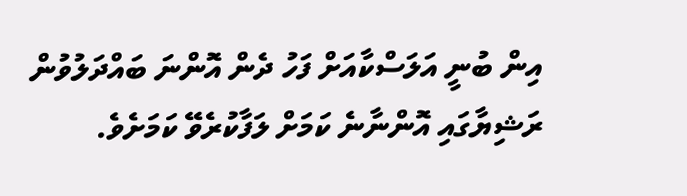އިން ބުނީ އަލަސްކާއަށް ފަހު ދެން އޮންނަ ބައްދަލުވުން ރަޝިޔާގައި އޮންނާނެ ކަމަށް ލަފާކުރެވޭ ކަމަށެވެ.